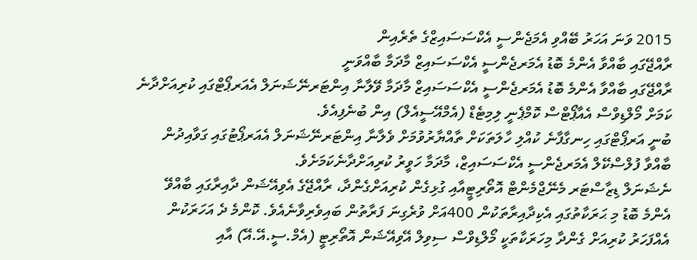2015 ވަނަ އަހަރު ބޭއްވި އެމަޖެންސީ އެކްސަސައިޒްގެ ތެރެއިން
ރާއްޖޭގައި ބާއްވާ އެންމެ ބޮޑު އެމަރޖެންސީ އެކްސަސައިޒް މާދަމާ ބާއްވަނީ
ރާއްޖޭގައި ބާއްވާ އެންމެ ބޮޑު އެމަރޖެންސީ އެކްސަސައިޒް މާދަމާ ވޭލާނާ އިންޓަރނޭޝަނަލް އެއަރޕޯޓްގައި ކުރިއަށްދާނެ ކަމަށް މޯލްޑިވްސް އެއާޕޯޓްސް ކޮމްޕެނީ ލިމިޓެޑް (އެމްއޭސީއެލް) އިން ބުނެފިއެވެ.
ބުނީ އަރޕޯޓްގައި ހިނގާފާނެ ކުއްލި ހާލަތަކަށް ތާއްޔާރުވުމަށް ވެލާނާ އިންޓަރނޭޝަނަލް އެއަރޕޯޓުގައި ގަވާއިދުން ބާއްވާ ފުލްސްކޭލް އެމަރޖެންސީ އެކްސަސައިޒް، މާދަމާ ހަވީރު ކުރިއަށްދާނެކަމަށެވެ.
ނެޝަނަލް ޑިޒާސްޓަރ މެނޭޖްމެންޓް އޮތޯރިޓީއާއި ގުޅިގެން ކުރިއަށްގެންދާ، ރާއްޖޭގެ އެވިއޭޝަން ދާއިރާގައި ބާއްވޭ އެންމެ ބޮޑު މި ޙަރަކާތުގައި އެކިދާއިރާތަކުން 400އަށް ވުރެގިނަ ފަރާތުން ބައިވެރިވާނެއެވެ. ކޮންމެ ދެ އަހަރަކުން އެއްފަހަރު ކުރިއަށް ގެންދާ މިހަރަކާތަކީ މޯލްޑިވްސް ސިވިލް އޭވިއޭޝަން އޮތޯރިޓީ (އެމް.ސީ.އޭ.އޭ) އާއި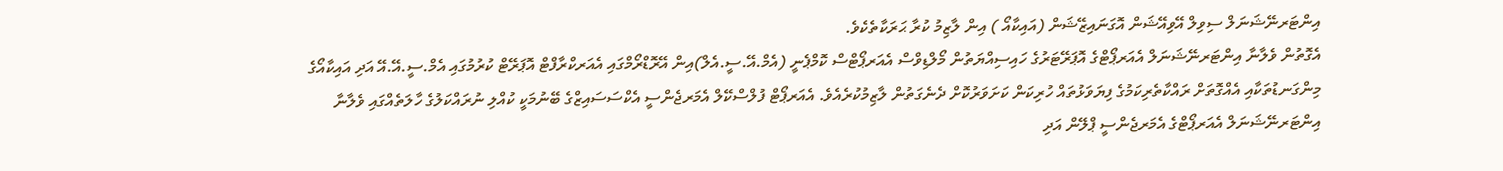އިންޓަރނޭޝަނަލް ސިވިލް އޭވިއޭޝަން އޮގަނައިޒޭޝަން (އައިކާއޯ ) އިން ލާޒިމު ކުރާ ޙަރަކާތެކެވެ.
އެގޮތުން ވެލާނާ އިންޓަރނޭޝަނަލް އެއަރޕޯޓްގެ އޮޕަރޭޓަރުގެ ހައިސިއްޔަތުން މޯލްޑިވްސް އެއަރޕޯޓްސް ކޮމްޕެނީ (އެމް.އޭ.ސީ.އެލް)އިން އޭރޮޑްރޯމްގައި އެއަރކްރާފްޓް އޮޕަރޭޓް ކުރުމުގައި އެމް.ސީ.އޭ.އޭ އަދި އައިކާއޯގެ މިންގަނޑުތަކާއި އެއްގޮތަށް ރައްކާތެރިކަމުގެ ފިޔަވަޅުތައް ހުރިކަން ކަށަވަރުކޮށް ދެނެގަތުން ލާޒިމުކުރެއެވެ. އެއަރޕޯޓް ފުލްސްކޭލް އެމަރޖެންސީ އެކްސަސައިޒްގެ ބޭނުމަކީ ކުއްލި ނުރައްކަލުގެ ހާލަތެއްގައި ވެލާނާ އިންޓަރނޭޝަނަލް އެއަރޕޯޓްގެ އެމަރޖެންސީ ޕްލޭން އަދި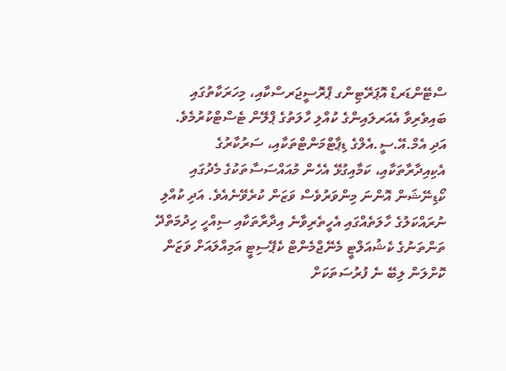ސްޓޭންޑަރޑް އޮޕަރޭޓިންގ ޕްރޮސީޖަރސްކާއި، މިހަރަކާތުގައި ބައިވެރިވާ އެއަރލައިންގެ ކުއްލި ހާލަތުގެ ޕްލޭން ޓެސްޓްކުރުމެވެ.
އަދި އެމް.އޭ.ސީ.އެލްގެ ޑިޕާޓްމަންޓްތަކާއި، ސަރުކާރުގެ އެކިއިދާރާތަކާއި، ކަމާއިގުޅޭ އެހެން މުއައްސަސާތަކުގެ މެދުގައި ކޯޑިނޭޝަން އޮންނަ މިންވަރުވެސް ވަޒަން ކުރެވޭނެއެވެ. އަދި ކުއްލި ނުރައްކަލުގެ ހާލަތެއްގައި އެހީތެރިވާނެ އިދާރާތަކާއި ސިއްހީ ހިދުމަތްދޭ ތަންތަނުގެ ކެޝުއަލްޓީ މެނޭޖްމެންޓް ކެޕޭސިޓީ އަމިއްލައަށް ވަޒަން ކޮށްލަން ލިބޭ ނެ ފުރުސަތަކަށް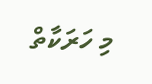މި ހަރަކާތް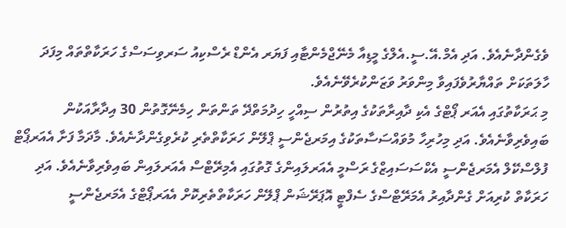ވެގެންދާނެއެވެ. އަދި އެމް.އޭ.ސީ.އެލްގެ މީޑިއާ މެނޭޖްމެންޓާއި ފަޔަރ އެންޑް ރެސްކިއު ސަރވިސަސްގެ ހަރަކާތްތައް މިފަދަ ހާލަތަކަށް ތައްޔާރުވެފައިވާ މިންވަރު ވަޒަންކުރެވޭނެއެވެ.
މި ޙަރަކާތުގައި އެއަރ ޕޯޓްގެ އެކި ދާއިރާތަކުގެ އިތުރުން ސިއްހީ ހިދުމަތްދޭ ތަންތަން ހިމެނޭގޮތުން 30 އިދާރާއަކުން ބައިވެރިވާނެއެވެ. އަދި މިހުރިހާ މުވައްސަސާތަކުގެ އިމަރޖެންސީ ޕްލޭން ހަރަކާތްތެރި ކުރެވިގެންދާނެއެވެ. މާދަމާ ފަށާ އެއަރޕޯޓް ފުލްސްކޭލް އެމަރޖެންސީ އެކްސަސައިޒްގެ ރަސްމީ އެއަރލައިންގެ ގޮތުގައި އެމިރޭޓްސް އެއަރލައިން ބައިވެރިވާނެއެވެ. އަދި ހަރަކާތް ކުރިއަށް ގެންދާއިރު އެމަރޭޓްސްގެ ސެފްޓީ އޮޕަރޭޝަން ޕްލޭން ހަރަކާތްތެރިކޮށް އެއަރޕޯޓްގެ އެމަރޖެންސީ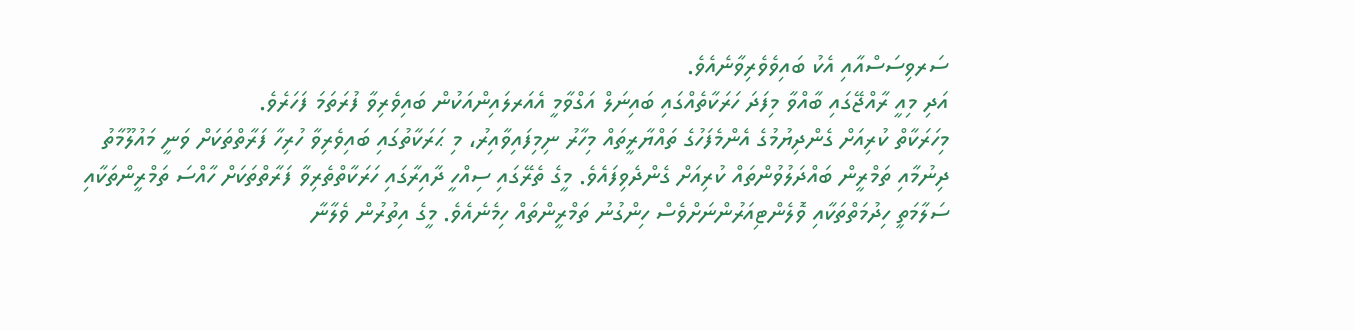ސަރވިސަސްއާއި އެކު ބައިވެވެރިވާނެއެވެ.
އަދި މިއީ ރާއްޖޭގައި ބާއްވާ މިފަދަ ހަރަކާތެއްގައި ބައިނަލް އަގްވާމީ އެއަރލައިންއަކުން ބައިވެރިވާ ފުރަތަމަ ފަހަރެވެ.
މިހަރަކާތް ކުރިއަށް ގެންދިޔުމުގެ އެންމެފަހުގެ ތައްޔާރީތައް މިހާރު ނިމިފައިވާއިރު، މި ޙަރަކާތުގައި ބައިވެރިވާ ހުރިހާ ފަރާތްތަކަށް ވަނީ މައުލޫމާތު ދިނުމާއި ތަމްރީން ބައްދަލުވުންތައް ކުރިއަށް ގެންދެވިފައެވެ. މީގެ ތެރޭގައި ސިއްހީ ދާއިރާގައި ހަރަކާތްތެރިވާ ފަރާތްތަކަށް ހާއްސަ ތަމްރީންތަކާއި ސަލާމަތީ ހިދުމަތްތަކާއި ވޮލެންޓިއަރުންނަށްވެސް ހިންގުނު ތަމްރީންތައް ހިމެނެއެވެ. މީގެ އިތުރުން ވެލާނާ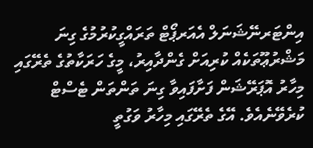އިންޓަރނޭޝަނަލް އެއަރޕޯޓް ތަރައްގީކުރުމުގެ ގިނަ މަޝްރުޢޫތަކެއް ކުރިއަށް ގެންދާއިރު، މީގެ ހަރަކާތުގެ ތެރޭގައި މިހާރު އޮޕަރޭޝަން ފަށާފައިވާ ގިނަ ތަންތަން ޓެސްޓް ކުރެވޭނެއެވެ. އޭގެ ތެރޭގައި މިހާރު ވަގުތީ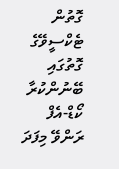ގޮތުން ޓެކްސީވޭގެ ގޮތުގައި ބޭނުންކުރާ ކޯޑް-އެފް ރަންވޭ މިފަދަ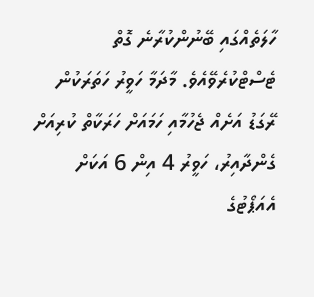ހާލަތެއްގައި ބޭނުންކުރާނެ ގޮތް ޓެސްޓްކުރެވޭއެވެ. މާދަމާ ހަވީރު ހަތަރަކުން ރޭގަޑު އަށެއް ޖެހުމާއި ހަމައަށް ހަރަކާތް ކުރިއަށް ގެންދާއިރު، ހަވީރު 4 އިން 6 އަކަށް އެއަޕޯޓުގެ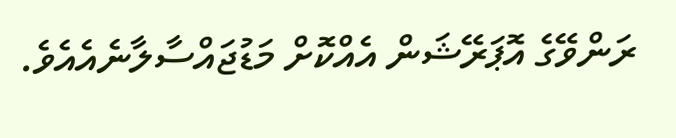ރަންވޭގެ އޮޕަރޭޝަން އެއްކޮށް މަޑުޖައްސާލާނެއެއެވެ.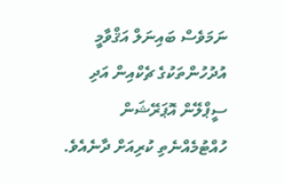ނަމަވެސް ބައިނަލް އަޤްވާމީ އުދުހުންތަކުގެ ޗެކްއިން އަދި ސީޕްލޭން އޮޕަރޭޝަން ހުއްޓުމެއްނެތި ކުރިއަށް ދާނެއެވެ.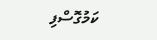ކަމުގޮސްފި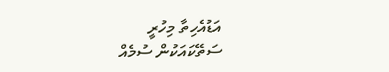އަޑުއެހިތާ މިހުރީ
ސަތޭކައަކުން ސުމެއް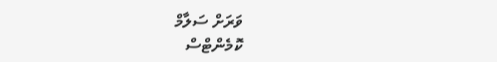ވަރަށް ސަލާމް
ކޮމެންޓްސް